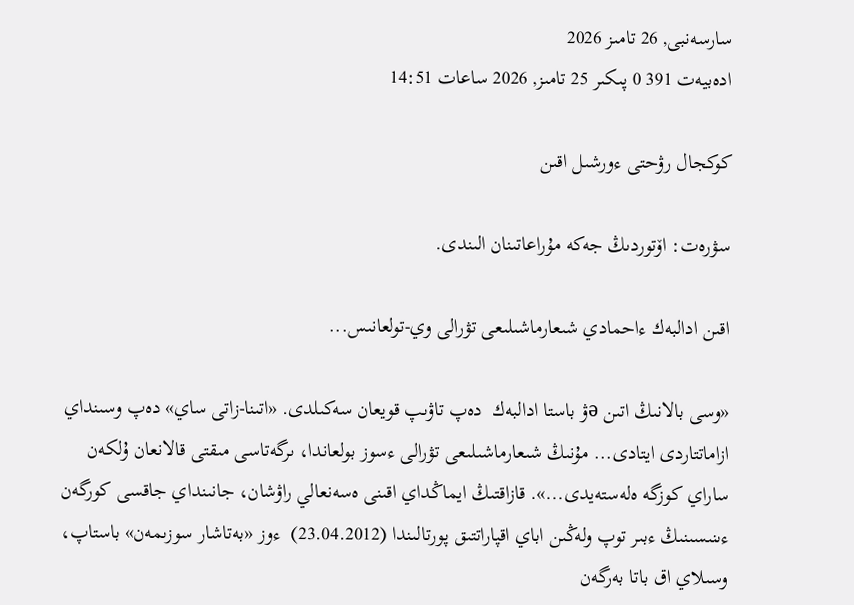سارسەنبى, 26 تامىز 2026
ادەبيەت 391 0 پىكىر 25 تامىز, 2026 ساعات 14:51

كوكجال رۋحتى ءورشىل اقىن

سۋرەت: اۆتوردىڭ جەكە مۇراعاتىنان الىندى.

اقىن ادالبەك ءاحمادي شىعارماشىلىعى تۋرالى وي-تولعانىس...

«وسى بالانىڭ اتىن əۋ باستا ادالبەك  دەپ تاۋىپ قويعان سەكىلدى. «اتىنا-زاتى ساي» دەپ وسىنداي ازاماتتاردى ايتادى... مۇنىڭ شىعارماشىلىعى تۋرالى ءسوز بولعاندا، ىرگەتاسى مىقتى قالانعان ۇلكەن ساراي كوزگە ەلەستەيدى...». قازاقتىڭ ايماڭداي اقىنى ەسەنعالي راۋشان، جانىنداي جاقسى كورگەن ءىنىسىنىڭ ءبىر توپ ولەڭىن اباي اقپاراتتىق پورتالىندا (23.04.2012)  ءوز «بەتاشار سوزىمەن» باستاپ، وسىلاي اق باتا بەرگەن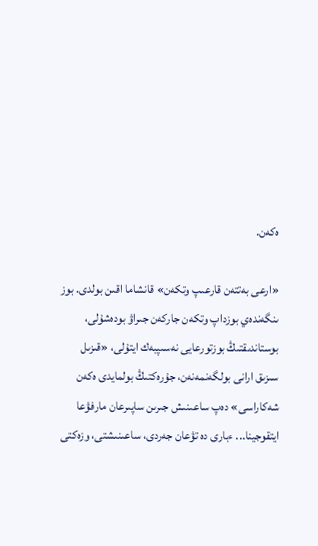ەكەن.

«ارعى بەتتەن قارعىپ وتكەن» قانشاما اقىن بولدى. بوز ىنگەندەي بوزداپ وتكەن جاركەن جىراۋ بودەشۇلى، بوستاندىقتىڭ بوزتورعايى نەسىپبەك ايتۇلى، «قىزىل سىزىق ارانى بولگەنمەنەن، جۇرەكتىڭ بولمايدى ەكەن شەكاراسى» دەپ ساعىنىش جىرىن ساپىرعان مارفۋعا ايتقوجينا... ءبارى دە تۋعان جەردى، ساعىنىشتى، وزەكتى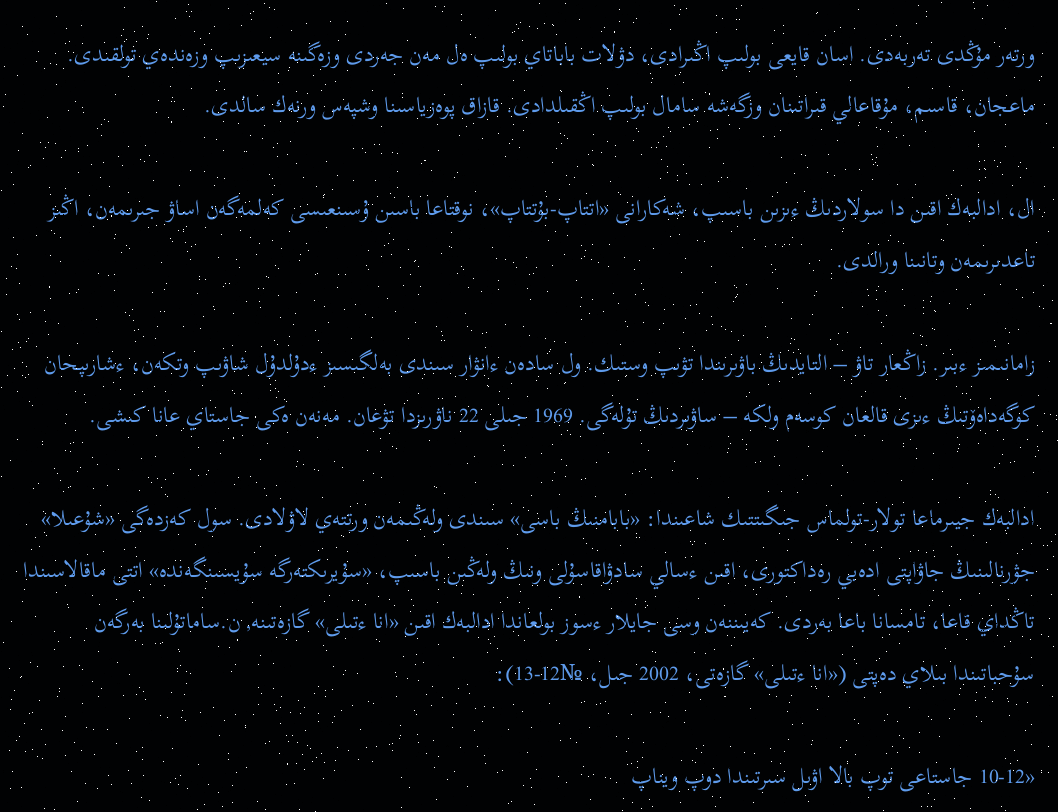ورتەر مۇڭدى تەربەدى. اسان قايعى بولىپ اڭىرادى، دۋلات باباتاي بولىپ ەل مەن جەردى وزەگىنە سيعىزىپ وزەندەي تولقىدى. ماعجان، قاسىم، مۇقاعالي قىراتىنان وزگەشە سامال بولىپ اڭقىلدادى. قازاق پوەزياسىنا وشپەس ورنەك سالدى.

ال، ادالبەك اقىن دا سولاردىڭ ءىزىن باسىپ، شەكارانى «اتتاپ-بۇتتاپ»، نوقتاعا باسىن ۇسىنعىسى كەلمەگەن اساۋ جىرىمەن، اڭىز تاعدىرىمەن وتانىنا ورالدى.

زامانىمىز ءبىر. زاڭعار تاۋ – التايدىڭ باۋىرىندا تۋىپ وستىك. ول سادەن ءانۋار سىندى بەلگىسىز ءدۇلدۇل شاۋىپ وتكەن، ءشارىپحان كوگەداەۆتىڭ ءىزى قالعان كوسەم ولكە – ساۋىردىڭ تۇلەگى. 1969 جىلى 22 ناۋرىزدا تۋعان. مەنەن ەكى جاستاي عانا كىشى.

ادالبەك جيىرماعا تولار-تولماس جىگىتتىك شاعىندا: «بابامنىڭ باسى» سىندى ولەڭىمەن ورتتەي لاۋلادى. سول كەزدەگى «شۇعىلا» جۋرنالىنىڭ جاۋاپتى ادەبي رەداكتورى، اقىن ءسالي سادۋاقاسۇلى ونىڭ ولەڭىن باسىپ، «سۇيرىكتەرگە سۇيسىنگەندە» اتتى ماقالاسىندا تاڭداي قاعا، تامسانا باعا بەردى. كەيىننەن وسى جايلار ءسوز بولعاندا ادالبەك اقىن «انا ءتىلى» گازەتىنە, ن.ساماتۇلىنا بەرگەن سۇحباتىندا بىلاي دەپتى («انا ءتىلى» گازەتى، 2002 جىل، №12-13):

«10-12 جاستاعى توپ بالا اۋىل سىرتىندا دوپ ويناپ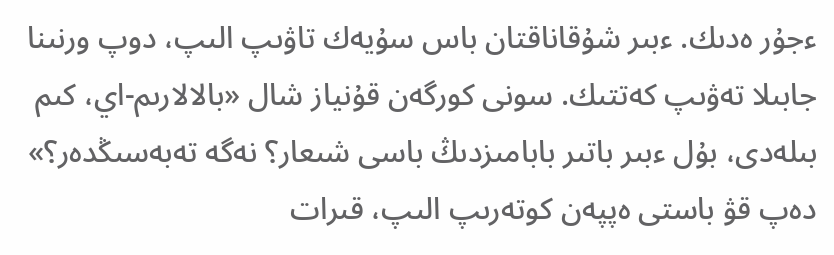ءجۇر ەدىك. ءبىر شۇقاناقتان باس سۇيەك تاۋىپ الىپ، دوپ ورنىنا جابىلا تەۋىپ كەتتىك. سونى كورگەن قۇنياز شال «بالالارىم-اي، كىم بىلەدى، بۇل ءبىر باتىر بابامىزدىڭ باسى شىعار؟ نەگە تەبەسىڭدەر؟» دەپ قۋ باستى ەپپەن كوتەرىپ الىپ، قىرات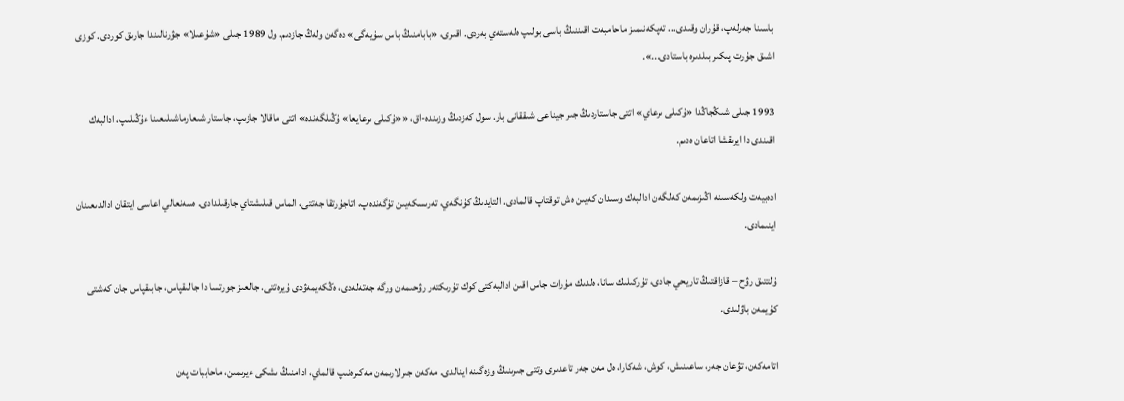باسىنا جەرلەپ، قۇران وقىدى... تەپكەنىمىز ماحامبەت اقىننىڭ باسى بولىپ ەلەستەي بەردى. اقىرى، «بابامنىڭ باس سۇيەگى» دەگەن ولەڭ جازدىم. ول 1989 جىلى «شۇعىلا» جۋرنالىندا جارىق كوردى. كوزى اشىق جۇرت پىكىر بىلدىرە باستادى...».

1993 جىلى شىڭجاڭدا «ۇكىلى ىرعاي» اتتى جاستاردىڭ جىر جيناعى شىققانى بار. سول كەزدىڭ وزىندە-اق، ««ۇكىلى ىرعايعا» ۇڭىلگەندە» اتتى ماقالا جازىپ، جاستار شىعارماشىلىعىنا ءۇڭىلىپ، ادالبەك اقىندى دا ايرىقشا اتاعان ەدىم.

ادەبيەت ولكەسىنە اڭىزىمەن كەلگەن ادالبەك وسىدان كەيىن ەش توقتاپ قالمادى. التايدىڭ كۇنگەي، تەرىسكەيىن تۇگەندەپ، اتاجۇرتقا جەتتى، الماس قىلىشتاي جارقىلدادى. ەسەنعالي اعاسى ايتقان ادالدىعىنان اينىمادى.

ۇلتتىق رۋح – قازاقتىڭ تاريحي جادى، تۇركىلىك سانا، ەلدىك مۇرات جاس اقىن ادالبەكتى كوك تۇرىكتەر رۋحىمەن ورگە جەتەلەدى، ەڭكەيمەۋدى ۇيرەتتى. جالعىز جورتسا دا جالىقپاس، جابىقپاس جان كەشتى كۇيمەن باۋلىدى.

اتامەكەن، تۋعان جەر، ساعىنىش، كوش، شەكارا، ەل مەن جەر تاعدىرى وتتى جىرىنىڭ وزەگىنە اينالدى. مەكەن جىرلارىمەن مەكىرەنىپ قالماي، ادامنىڭ ىشكى ءيرىمىن، ماحاببات پەن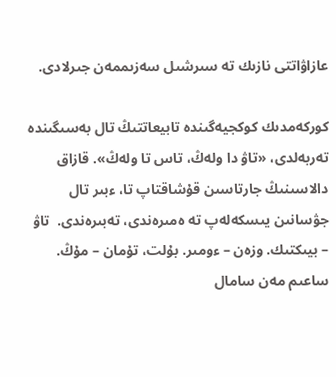عازاۋاتتى نازىك تە سىرشىل سەزىممەن جىرلادى.

كوركەمدىك كوكجيەگىندە تابيعاتتىڭ تال بەسىگىندە تەربەلدى، «تاۋ دا ولەڭ، تاس تا ولەڭ». قازاق دالاسىنىڭ جارتاسىن قۇشاقتاپ تا، ءبىر تال جۋسانىن يىسكەلەپ تە ەمىرەندى، تەبىرەندى.  تاۋ – بيىكتىك. وزەن – ءومىر. بۇلت، تۇمان – مۇڭ. ساعىم مەن سامال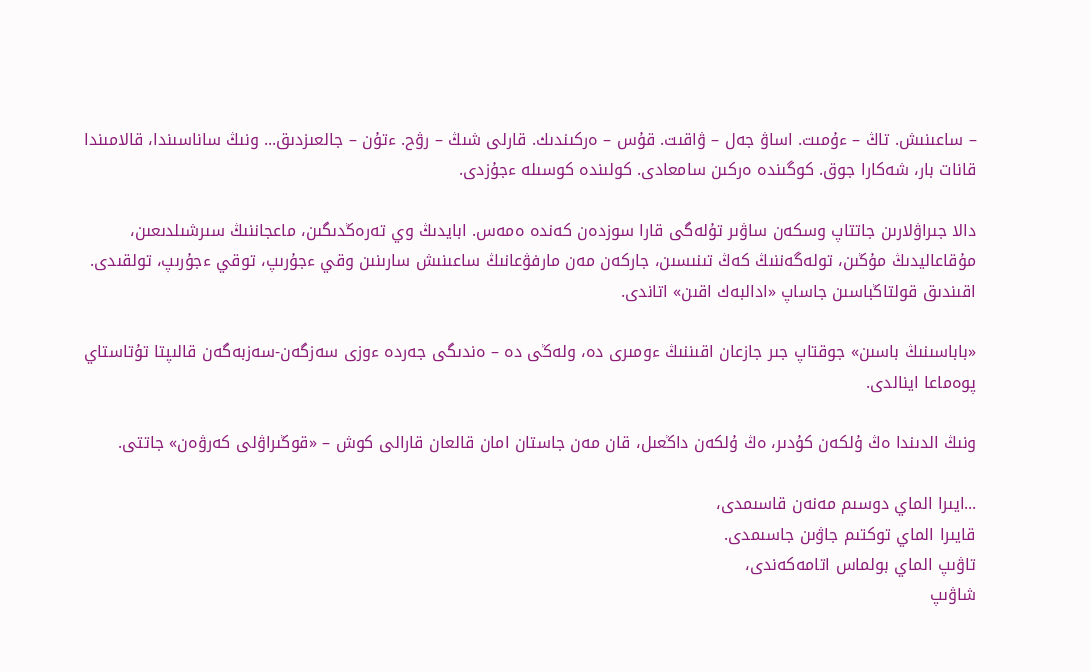– ساعىنىش. تاڭ – ءۇمىت. اساۋ جەل – ۋاقىت. قۇس – ەركىندىك. قارلى شىڭ – رۋح. ءتۇن – جالعىزدىق... ونىڭ ساناسىندا، قالامىندا قانات بار، شەكارا جوق. كوگىندە ەركىن سامعادى. كولىندە كوسىلە ءجۇزدى.

دالا جىراۋلارىن جاتتاپ وسكەن ساۋىر تۇلەگى قارا سوزدەن كەندە ەمەس. ابايدىڭ وي تەرەڭدىگىن، ماعجاننىڭ سىرشىلدىعىن، مۇقاعاليدىڭ مۇڭىن، تولەگەننىڭ كەڭ تىنىسىن، جاركەن مەن مارفۋعانىڭ ساعىنىش سارىنىن وقي ءجۇرىپ، توقي ءجۇرىپ، تولقىدى. اقىندىق قولتاڭباسىن جاساپ «ادالبەك اقىن» اتاندى.

«باباسىنىڭ باسىن» جوقتاپ جىر جازعان اقىننىڭ ءومىرى دە، ولەڭى دە – ەندىگى جەردە ءوزى سەزگەن-سەزبەگەن قالىپتا تۇتاستاي پوەماعا اينالدى.

ونىڭ الدىندا ەڭ ۇلكەن كۇدىر، ەڭ ۇلكەن داڭعىل، قان مەن جاستان امان قالعان قارالى كوش – «قوڭىراۋلى كەرۋەن» جاتتى.

...ايىرا الماي دوسىم مەنەن قاسىمدى،
قايىرا الماي توكتىم جاۋىن جاسىمدى.
تاۋىپ الماي بولماس اتامەكەندى،
شاۋىپ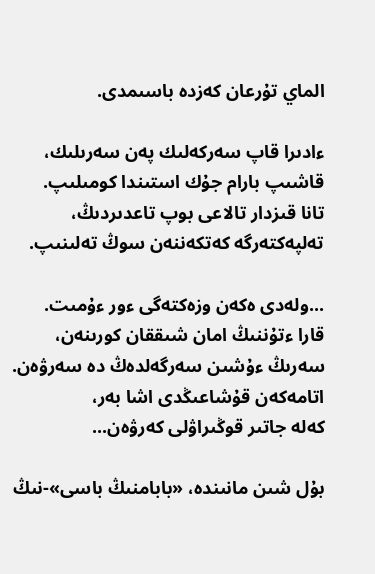الماي تۇرعان كەزدە باسىمدى.

ءادىرا قاپ سەركەلىك پەن سەرىلىك،
قاشىپ بارام جۇك استىندا كومىلىپ.
تانا قىزدار تالاعى بوپ تاعدىردىڭ،
تەلپەكتەرگە كەتكەننەن سوڭ تەلىنىپ.

...ولەدى ەكەن وزەكتەگى ءور ءۇمىت.
قارا ءتۇننىڭ امان شىققان كورىنەن،
سەرىڭ ءۇشىن سەرگەلدەڭ دە سەرۋەن.
اتامەكەن قۇشاعىڭدى اشا بەر،
كەلە جاتىر قوڭىراۋلى كەرۋەن...

بۇل شىن مانىندە، «بابامنىڭ باسى»-نىڭ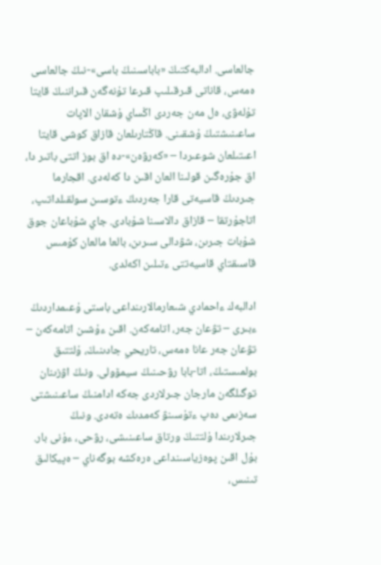جالعاسى. ادالبەكتىڭ «باباسىنىڭ باسى»-نىڭ جالعاسى ەمەس، قاناتى قىرقىلىپ قىرعا تۇنەگەن قىراننىڭ قايتا تۇلەۋى، ەل مەن جەردى اڭساي ۇشقان الاپات ساعىنىشتىڭ ۇشقىنى. قاڭتارىلعان قازاق كوشى قايتا اعىتىلعان شوعىردا – «كەرۋەن»-دە اق بوز اتتى باتىر دا، اق جۇرەگىن قولىنا العان اقىن دا كەلەدى. اقجارما جىردىڭ قاسيەتى قارا جەردىڭ ءتوسىن سولقىلداتىپ، اتاجۇرتقا – قازاق دالاسىنا شۇبادى. جاي شۇباعان جوق شۇبات جىرىن، شۋدالى سىرىن، بالعا مالعان كۇمىس قاسىقتاي قاسيەتتى ءتىلىن اكەلدى.

ادالبەك ءاحمادي شىعارمالارىنداعى باستى ۇعىمداردىڭ ءبىرى – تۋعان جەر، اتامەكەن. اقىن ءۇشىن اتامەكەن – تۋعان جەر عانا ەمەس، تاريحي جادىنىڭ، ۇلتتىق بولمىستىڭ، اتا-بابا رۋحىنىڭ سيمۆولى. ونىڭ اۋزىنان توگىلگەن مارجان جىرلاردى جەكە ادامنىڭ ساعىنىشتى سەزىمى دەپ ءتۇسىنۋ كەمدىك ەتەدى. ونىڭ جىرلارىندا ۇلتتىڭ ورتاق ساعىنىشى، رۋحى، ءۇنى بار. بۇل اقىن پوەزياسىنداعى ەرەكشە بوگەناي – ەپيكالىق تىنىس،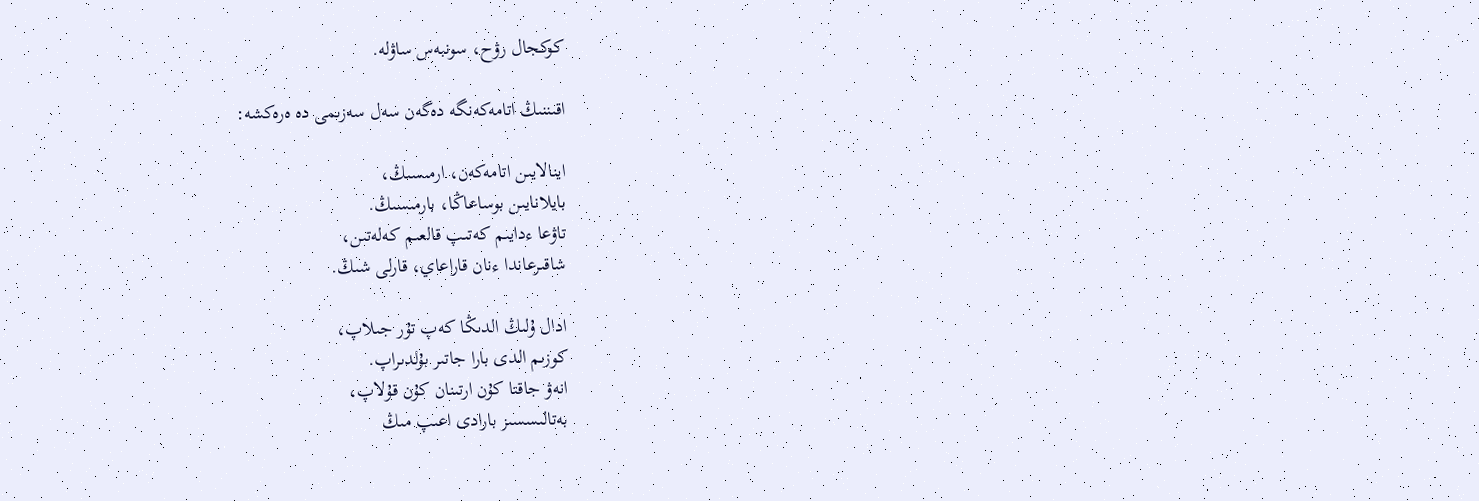كوكجال رۋح، سونبەس ساۋلە.

اقىننىڭ اتامەكەنگە دەگەن سەل سەزىمى دە ەرەكشە:

اينالايىن اتامەكەن، ارمىسىڭ،
بايلانايىن بوساعاڭا، بارمىسىڭ.
تاۋعا ءدايىم كەتىپ قالعىم كەلەتىن،
شاقىرعاندا ءنان قاراعاي، قارلى شىڭ.

ادال ۇلىڭ الدىڭا كەپ تۇر جىلاپ،
كوزىم الدى بارا جاتىر بۇلدىراپ.
انەۋ جاقتا كۇن ارتىنان كۇن قۇلاپ،
بەتالىسسىز بارادى اعىپ مىڭ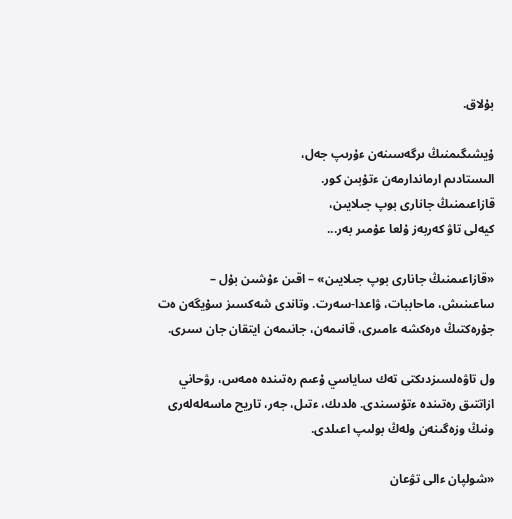بۇلاق.

ۇيشىگىمنىڭ ىرگەسىنەن ءۇرىپ جەل،
الىستادىم ارماندارمەن ءتۇبىن كور.
قازاعىمنىڭ جانارى بوپ جىلايىن،
كيەلى تاۋ كەربەز ۇلعا عۇمىر بەر...

«قازاعىمنىڭ جانارى بوپ جىلايىن» – اقىن ءۇشىن بۇل – ساعىنىش، ماحاببات، ۋاعدا-سەرت. وتاندى شەكسىز سۇيگەن ەت جۇرەكتىڭ ەرەكشە ءامىرى، قانىمەن، جانىمەن ايتقان جان سىرى.

ول تاۋەلسىزدىكتى تەك ساياسي ۇعىم رەتىندە ەمەس، رۋحاني ازاتتىق رەتىندە ءتۇسىندى. ەلدىك، ءتىل، جەر، تاريح ماسەلەلەرى ونىڭ وزەگىنەن ولەڭ بولىپ اعىلدى.

«شولپان ءالى تۋعان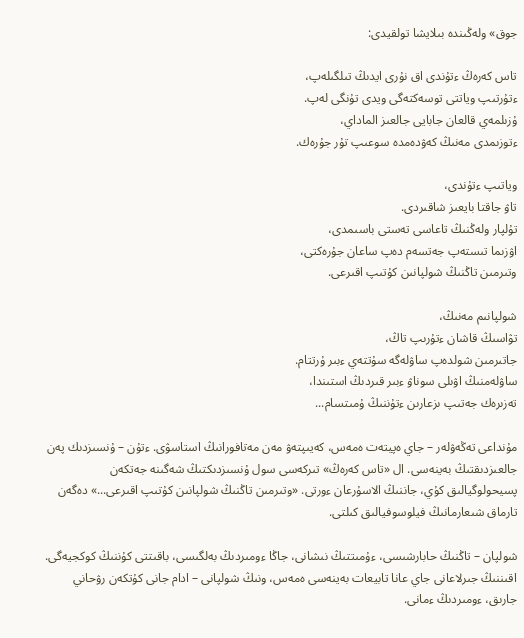جوق» ولەڭىندە بىلايشا تولقيدى:

تاس كەرەڭ ءتۇندى اق نۇرى ايدىڭ تىلگىلەپ،
ءتۇرتىپ وياتتى توسەكتەگى ويدى تۇنگى لەپ.
ۇزىلمەي قالعان جابايى جالعىز الماداي،
ءتوزىمدى مەنىڭ كەۋدەمدە سوعىپ تۇر جۇرەك.

وياتىپ ءتۇندى،
تاۋ جاقتا بايعىز شاقىردى.
تۇلپار ولەڭنىڭ تاعاسى تەستى باسىمدى،
اۋزىما تىستەپ جەتسەم دەپ ساعان جۇرەكتى،
وتىرمىن تاڭنىڭ شولپانىن كۇتىپ اقىرعى.

شولپانىم مەنىڭ،
تۋاسىڭ قاشان ءتۇرىپ تاڭ،
جاتىرمىن شولدەپ ساۋلەگە سۇتتەي ءبىر ۇرتتام.
ساۋلەمنىڭ اۋىلى سوناۋ ءبىر قىردىڭ استىندا،
تەزىرەك جەتىپ ىزعارىن ءتۇننىڭ ۇمىتسام...

مۇنداعى تەڭەۋلەر – جاي ەپيتەت ەمەس، كەيىپتەۋ مەن مەتافورانىڭ استاسۋى. ءتۇن – ۇنسىزدىك پەن جالعىزدىقتىڭ بەينەسى. ال «تاس كەرەڭ» تىركەسى سول ۇنسىزدىكتىڭ شەگىنە جەتكەن پسيحولوگيالىق كۇي، جاننىڭ الاسۇرعان ءورتى. «وتىرمىن تاڭنىڭ شولپانىن كۇتىپ اقىرعى...» دەگەن تارماق شىعارمانىڭ فيلوسوفيالىق كىلتى.

شولپان – تاڭنىڭ حابارشىسى، ءۇمىتتىڭ نىشانى، جاڭا ءومىردىڭ بەلگىسى، باقىتتى كۇننىڭ كوكجيەگى. اقىننىڭ جىرلاعانى جاي عانا تابيعات بەينەسى ەمەس، ونىڭ شولپانى – ادام جانى كۇتكەن رۋحاني جارىق، ءومىردىڭ ءمانى.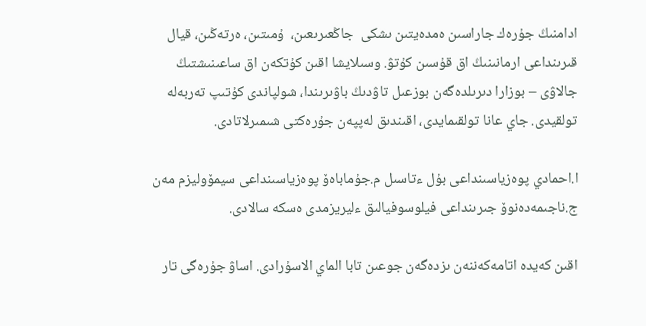ادامنىڭ جۇرەك جاراسىن ەمدەيتىن ىشكى  جاڭعىرىعىن،  ۇمىتىن، ەرتەڭىن، قيال قىرىنداعى ارمانىنىڭ اق قۇسىن كۇتۋ. وسىلايشا اقىن كۇتكەن اق ساعىنىشتىڭ جالاۋى – بوزارا دىرىلدەگەن بوزعىل تاۋدىڭ باۋىرىندا، شولپاندى كۇتىپ تەربەلە تولقيدى. جاي عانا تولقىمايدى، اقىندىق لەپپەن جۇرەكتى شىمىرلاتادى.

ا.احمادي پوەزياسىنداعى بۇل ءتاسىل م.جۇماباەۆ پوەزياسىنداعى سيمۆوليزم مەن ج.ناجىمەدەنوۆ جىرىنداعى فيلوسوفيالىق ءليريزمدى ەسكە سالادى.

اقىن كەيدە اتامەكەننەن ىزدەگەن جوعىن تابا الماي الاسۇرادى. اساۋ جۇرەگى تار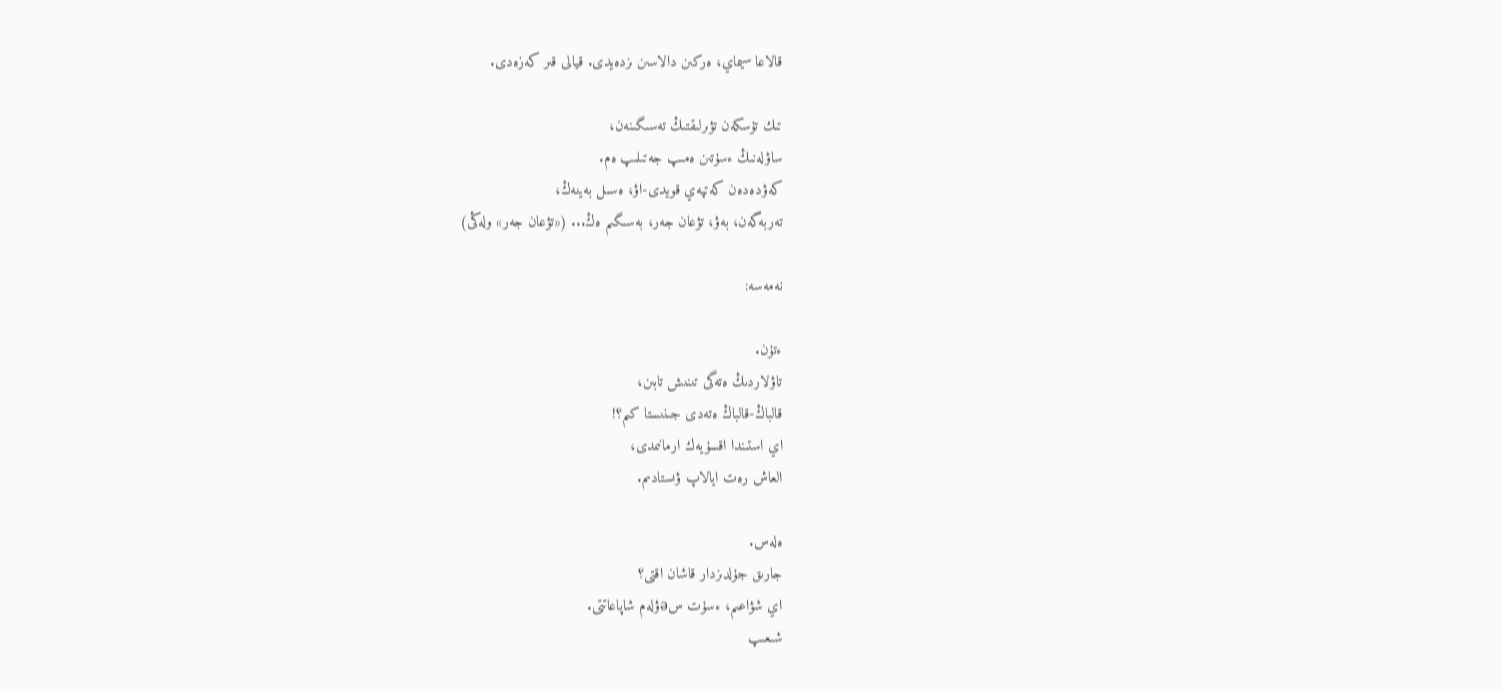قالاعا سيماي، ەركىن دالاسىن ىزدەيدى. قيالى قىر كەزەدى.

تىك تۇسكەن تۋىرلىقتىڭ تەسىگىنەن،
ساۋلەنىڭ ءسۇتىن ەمىپ جەتىلىپ ەم.
كەۋدەدەن كەتپەي قويدى-اۋ، ەسىل بەينەڭ،
تەربەگەن، بەۋ، تۋعان جەر، بەسىگىم ەڭ... («تۋعان جەر» ولەڭى)

نەمەسە:

ءتۇن.
تاۋلاردىڭ ەتەگى تىنىش تابىن،
قالباڭ-قالباڭ ەتەدى جىنىستا كىم؟!
اي استىندا اقسۇيەك ارمانىمدى،
العاش رەت ايالاپ ۋىستادىم.

ەلەس.
جارىق جۇلدىزدار قاشان اقتى؟
اي شۋاعىم، ءسۇت سəۋلەم شاپاعاتتى.
شىعىپ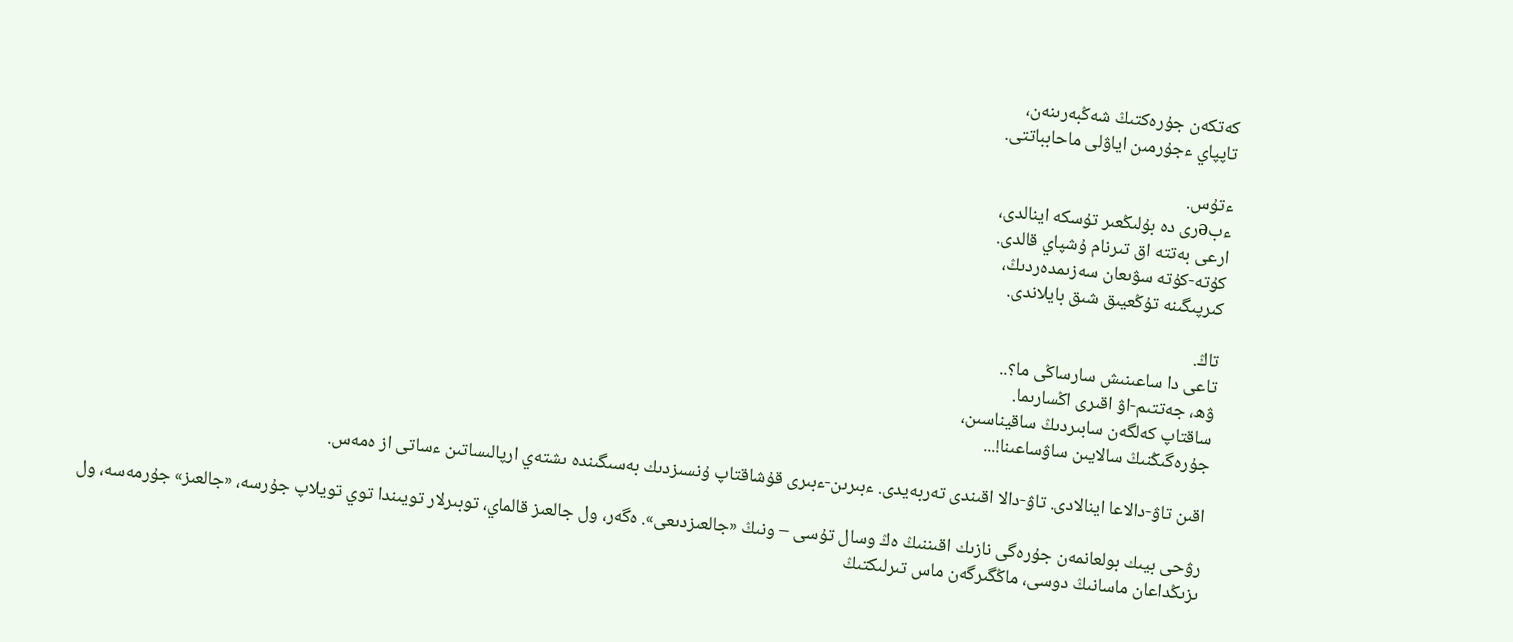كەتكەن جۇرەكتىڭ شەڭبەرىنەن،
تاپپاي ءجۇرمىن اياۋلى ماحابباتتى.

ءتۇس.
ءبəرى دە بۇلىڭعىر تۇسكە اينالدى،
ارعى بەتتە اق تىرنام ۇشپاي قالدى.
كۇتە-كۇتە سۋىعان سەزىمدەردىڭ،
كىرپىگىنە تۇڭعيىق شىق بايلاندى.

تاڭ.
تاعى دا ساعىنىش سارساڭى ما؟..
ۋھ، جەتتىم-اۋ اقىرى اڭسارىما.
ساقتاپ كەلگەن سابىردىڭ ساقيناسىن،
جۇرەگىڭنىڭ سالايىن ساۋساعىنا!...

اقىن تاۋ-دالاعا اينالادى. تاۋ-دالا اقىندى تەربەيدى. ءبىرىن-ءبىرى قۇشاقتاپ ۇنسىزدىك بەسىگىندە ىشتەي ارپالىساتىن ءساتى از ەمەس.

رۋحى بيىك بولعانمەن جۇرەگى نازىك اقىننىڭ ەڭ وسال تۇسى – ونىڭ «جالعىزدىعى». ەگەر، ول جالعىز قالماي، توبىرلار تويىندا توي تويلاپ جۇرسە، «جالعىز» جۇرمەسە، ول ىزىڭداعان ماسانىڭ دوسى، ماڭگىرگەن ماس تىرلىكتىڭ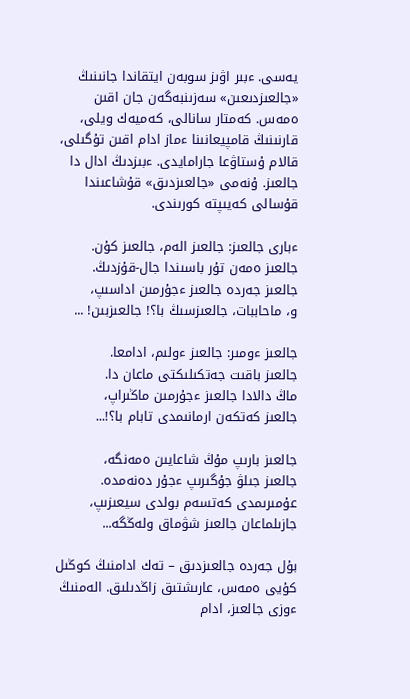يەسى. ءبىر اۋىز سوبەن ايتقاندا جانىنىڭ «جالعىزدىعىن» سەزىنبەگەن جان اقىن ەمەس. كەمتار سانالى، كەميەك ويلى، قارنىنىڭ قامپيعانىنا ءماز ادام اقىن تۇگىلى، قالام ۇستاۋعا جارامايدى. ءبىزدىڭ ادال دا جالعىز. ۇنەمى «جالعىزدىق» قۇشاعىندا قۇسالى كەيىپتە كورىندى.

ءبارى جالعىز: جالعىز الەم، جالعىز كۇن.
جالعىز ەمەن تۇر باسىندا جال-قۇزدىڭ.
جالعىز جەردە جالعىز ءجۇرمىن اداسىپ،
و، ماحاببات، جالعىزسىڭ با؟! جالعىزبىن! ...

جالعىز ءومىر: جالعىز ءولىم، ادامعا.
جالعىز باقىت جەتكىلىكتى ماعان دا.
ماڭ دالادا جالعىز ءجۇرمىن ماڭىراپ،
جالعىز كەتكەن ارمانىمدى تابام با؟!...

جالعىز بارىپ مۇڭ شاعايىن ەمەنگە،
جالعىز جىلۋ جۇگىرىپ ءجۇر دەنەمدە.
عۇمىرىمدى كەتسەم بولدى سيعىزىپ،
جازىلماعان جالعىز شۋماق ولەڭگە...

بۇل جەردە جالعىزدىق – تەك ادامنىڭ كوڭىل كۇيى ەمەس، عارىشتىق زاڭدىلىق. الەمنىڭ ءوزى جالعىز، ادام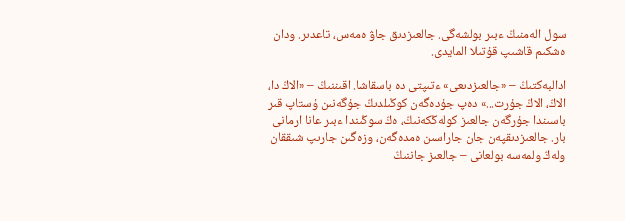سول الەمنىڭ ءبىر بولشەگى. جالعىزدىق جاۋ ەمەس، تاعدىر. ودان ەشكىم قاشىپ قۇتىلا المايدى.

ادالبەكتىڭ – «جالعىزدىعى» ءتىپتى دە باسقاشا. اقىننىڭ – «الاڭ دا، الاڭ، الاڭ جۇرت...» دەپ جۇدەگەن كوڭىلدىڭ جۇگەنىن ۇستاپ قىر باسىندا جۇرگەن جالعىز كولەڭكەنىڭ، ەڭ سوڭىندا ءبىر عانا ارمانى بار. جالعىزدىقپەن جان جاراسىن ەمدەگەن، وزەگىن جارىپ شىققان ولەڭ ولمەسە بولعانى – جالعىز جاننىڭ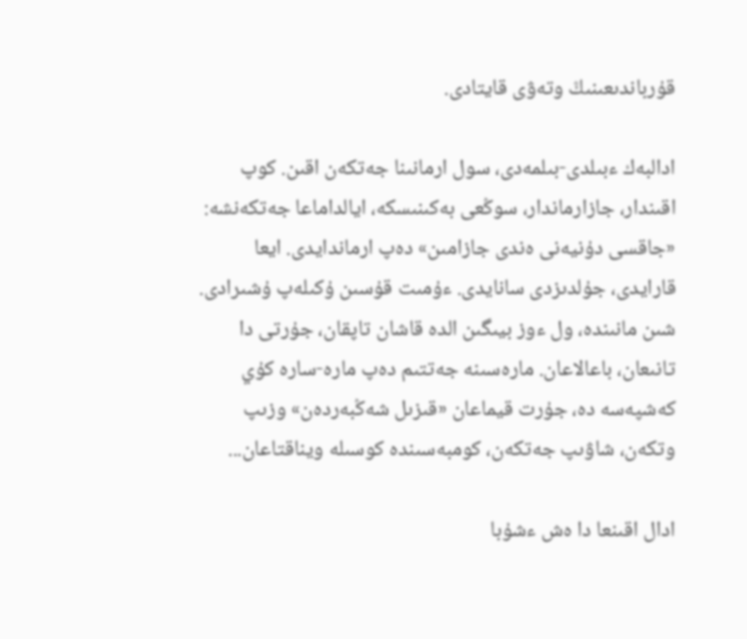قۇرباندىعىنىڭ وتەۋى قايتادى.

ادالبەك ءبىلدى-بىلمەدى، سول ارمانىنا جەتكەن اقىن. كوپ اقىندار، جازارماندار، سوڭعى بەكىنىسكە، ايالداماعا جەتكەنشە: «جاقسى دۇنيەنى ەندى جازامىن» دەپ ارماندايدى. ايعا قارايدى، جۇلدىزدى سانايدى. ءۇمىت قۇسىن ۇكىلەپ ۇشىرادى. شىن مانىندە، ول ءوز بيىگىن الدە قاشان تاپقان، جۇرتى دا تانىعان، باعالاعان. مارەسىنە جەتتىم دەپ مارە-سارە كۇي كەشپەسە دە، جۇرت قيماعان «قىزىل شەڭبەردەن» وزىپ وتكەن، شاۋىپ جەتكەن، كومبەسىندە كوسىلە ويناقتاعان...

ادال اقىنعا دا ەش ءشۇبا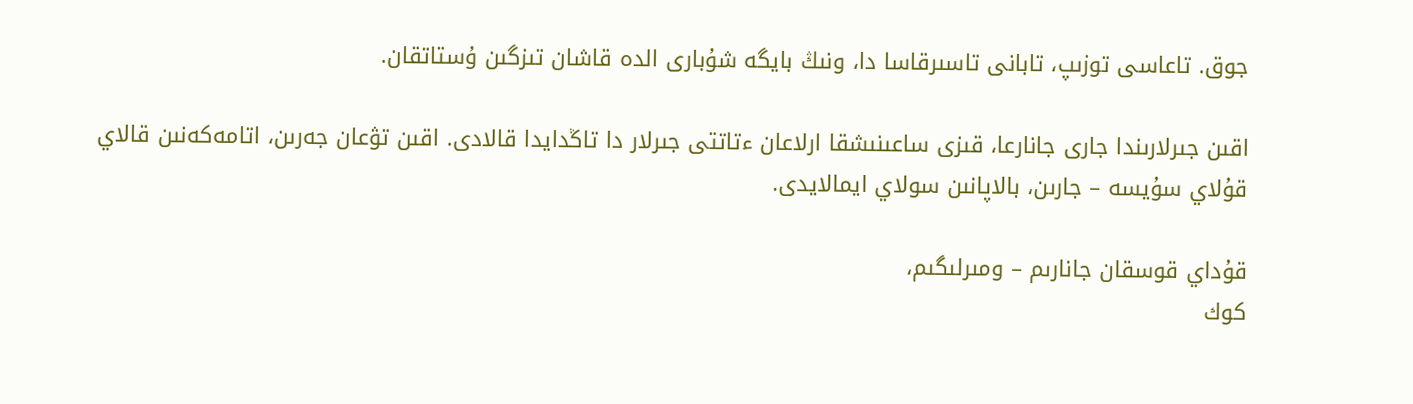جوق. تاعاسى توزىپ، تابانى تاسىرقاسا دا، ونىڭ بايگە شۇبارى الدە قاشان تىزگىن ۇستاتقان.

اقىن جىرلارىندا جارى جانارعا، قىزى ساعىنىشقا ارلاعان ءتاتتى جىرلار دا تاڭدايدا قالادى. اقىن تۋعان جەرىن، اتامەكەنىن قالاي قۇلاي سۇيسە – جارىن، بالاپانىن سولاي ايمالايدى.

قۇداي قوسقان جانارىم – ومىرلىگىم،
كوك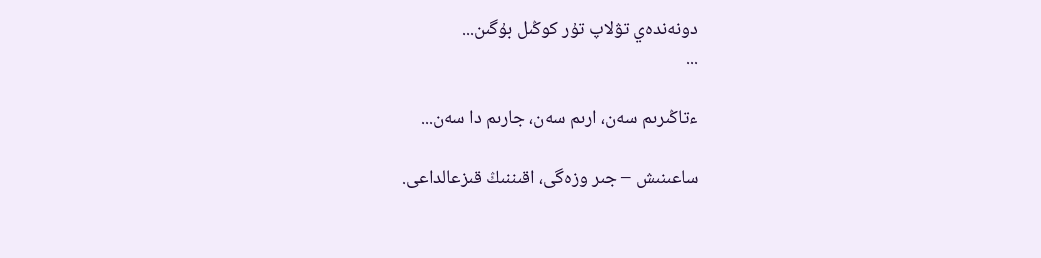دونەندەي تۋلاپ تۇر كوڭىل بۇگىن...
...

ءتاڭىرىم سەن، ارىم سەن، جارىم دا سەن...

ساعىنىش – جىر وزەگى، اقىننىڭ قىزعالداعى.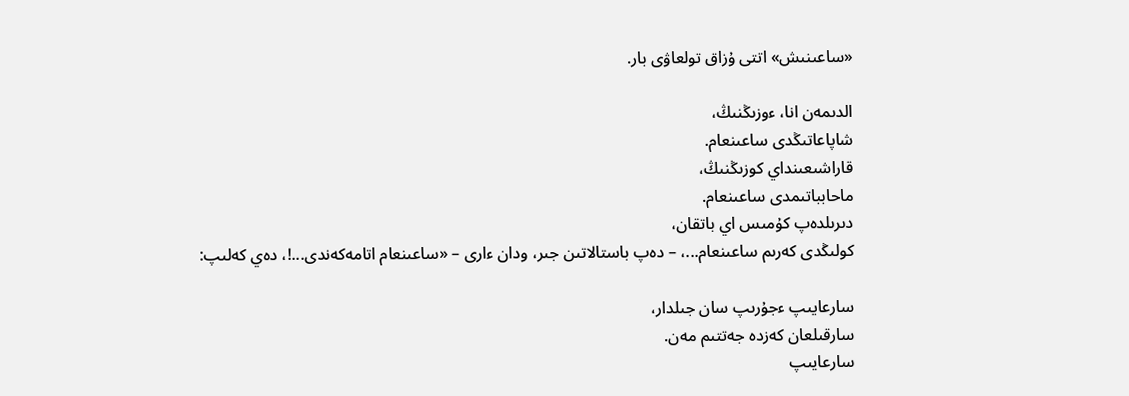«ساعىنىش» اتتى ۇزاق تولعاۋى بار.

الدىمەن انا، ءوزىڭنىڭ،
شاپاعاتىڭدى ساعىنعام.
قاراشىعىنداي كوزىڭنىڭ،
ماحابباتىمدى ساعىنعام.
دىرىلدەپ كۇمىس اي باتقان،
كولىڭدى كەرىم ساعىنعام...، – دەپ باستالاتىن جىر، ودان ءارى – «ساعىنعام اتامەكەندى...!، دەي كەلىپ:

سارعايىپ ءجۇرىپ سان جىلدار،
سارقىلعان كەزدە جەتتىم مەن.
سارعايىپ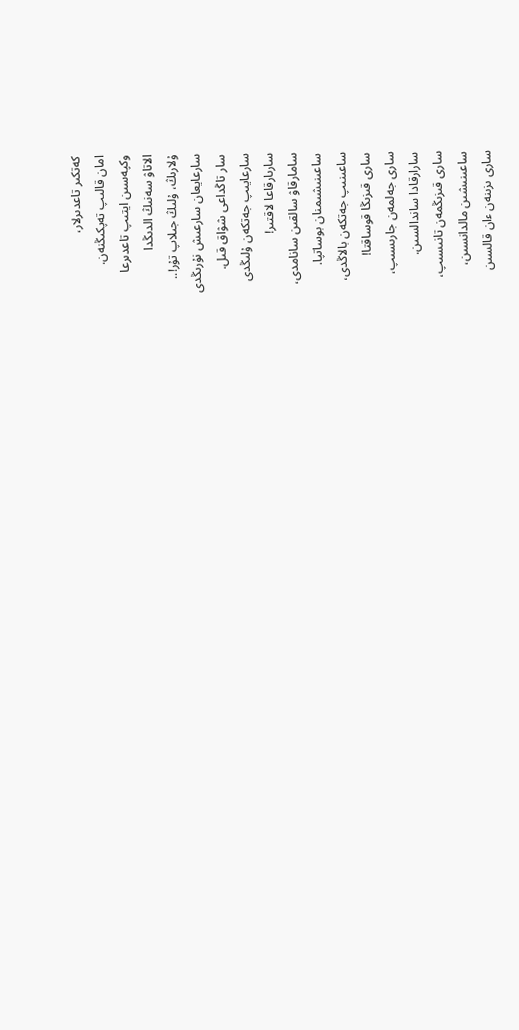كەتكىر تاعدىرلار،
امان قالىپ تەپكىڭنەن.
وكپەسىن ايتىپ تاعدىرعا
الاتاۋ سەنىڭ الدىڭدا
ۇلارىڭ، ۇلىڭ جىلاپ تۇر!..
سارعايعان سارعىش نۇرىڭدى
سار تاڭداعى شۋاق قىل.
سارعايىپ جەتكەن ۇلىڭدى
سارىارقاعا لاقتىر!
سامارقاۋ سالقىن سانامدى،
ساعىنىشىمنان بوساتپا.
ساعىنىپ جەتكەن بالاڭدى،
سارى قىزىڭا قوساقتا!
سارى جەلمەن جارىسىپ،
سارارقادا ساندالسىن.
سارى قىزىڭمەن تانىسىپ،
ساعىنىشىن مالدانسىن،
سارى ىزىنەن ءان قالسىن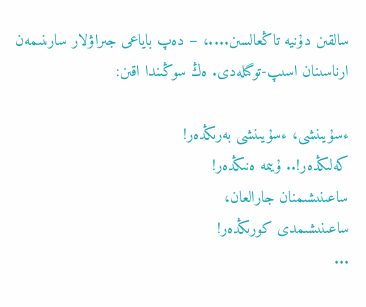سالقىن دۇنيە تاڭعالسىن....، – دەپ باياعى جىراۋلار سارىنىمەن ارناسىنان اسىپ-توگىلەدى. ەڭ سوڭىندا اقىن:

ءسۇيىنشى، ءسۇيىنشى بەرىڭدەر!
كەلىڭدەر!.. ۇيىمە ەنىڭدەر!
ساعىنىشىمنان جارالعان،
ساعىنىشىمدى كورىڭدەر!
...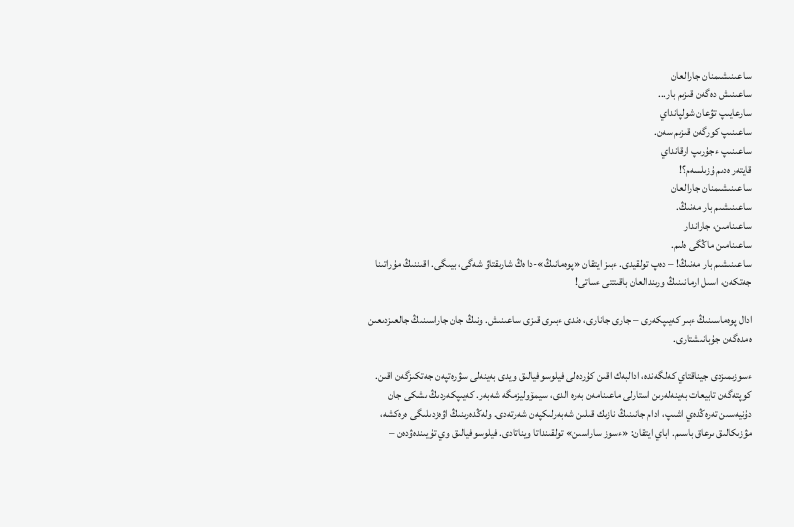ساعىنىشىمنان جارالعان
ساعىنىش دەگەن قىزىم بار...
سارعايىپ تۋعان شولپانداي
ساعىنىپ كورگەن قىزىم سەن.
ساعىنىپ ءجۇرىپ ارقانداي
قايتەر ەدىم ۇزىلسەم؟!
ساعىنىشىمنان جارالعان
ساعىنىشىم بار مەنىڭ.
ساعىنامىن، جاراندار
ساعىنامىن ماڭگى ەلىم.
ساعىنىشىم بار مەنىڭ! – دەپ تولقيدى. ءبىز ايتقان «پوەمانىڭ»-دا ەڭ شارىقتاۋ شەگى، بيىگى. اقىننىڭ مۇراتىنا جەتكەن، اسىل ارمانىنىڭ ورىندالعان باقىتتى ءساتى!

ادال پوەماسىنىڭ ءبىر كەيىپكەرى – جارى جانارى، ەندى ءبىرى قىزى ساعىنىش. ونىڭ جان جاراسىنىڭ جالعىزدىعىن ەمدەگەن جۇبانىشتارى.

ءسوزىمىزدى جيناقتاي كەلگەندە، ادالبەك اقىن كۇردەلى فيلوسوفيالىق ويدى بەينەلى سۋرەتپەن جەتكىزگەن اقىن. كوپتەگەن تابيعات بەينەلەرىن استارلى ماعىنامەن بەرە الدى، سيمۆوليزمگە شەبەر. كەيىپكەردىڭ ىشكى جان دۇنيەسىن تەرەڭدەي اشىپ، ادام جانىنىڭ نازىك قىلىن شەبەرلىكپەن شەرتەدى. ولەڭدەرىنىڭ اۋەزدىلىگى ەرەكشە، مۋزىكالىق ىرعاق باسىم. اباي ايتقان: «ءسوز ساراسىن» تولقىنداتا ويناتادى. فيلوسوفيالىق وي تۇيىندەۋدەن –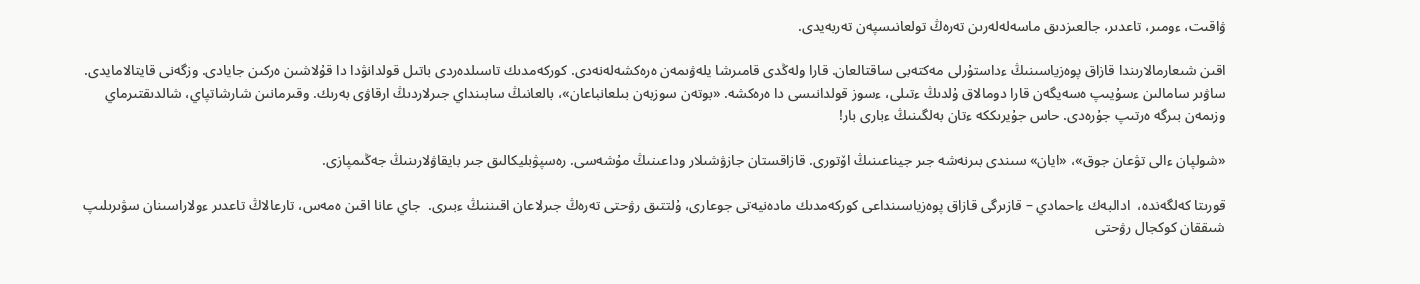ۋاقىت، ءومىر، تاعدىر، جالعىزدىق ماسەلەلەرىن تەرەڭ تولعانىسپەن تەربەيدى.

اقىن شىعارمالارىندا قازاق پوەزياسىنىڭ ءداستۇرلى مەكتەبى ساقتالعان. قارا ولەڭدى قامىرشا يلەۋىمەن ەرەكشەلەنەدى. كوركەمدىك تاسىلدەردى باتىل قولدانۋدا دا قۇلاشىن ەركىن جايادى. وزگەنى قايتالامايدى. ساۋىر سامالىن ءسۇيىپ ەسەيگەن قارا دومالاق ۇلدىڭ ءتىلى، ءسوز قولدانىسى دا ەرەكشە. «بوتەن سوزبەن بىلعانباعان»، بالعانىڭ سابىنداي جىرلاردىڭ ارقاۋى بەرىك. وقىرمانىن شارشاتپاي، شالدىقتىرماي وزىمەن بىرگە ەرتىپ جۇرەدى. حاس جۇيرىككە ءتان بەلگىنىڭ ءبارى بار!

«شولپان ءالى تۋعان جوق»، «ايان» سىندى بىرنەشە جىر جيناعىنىڭ اۆتورى. قازاقستان جازۋشىلار وداعىنىڭ مۇشەسى. رەسپۋبليكالىق جىر بايقاۋلارىنىڭ جەڭىمپازى.

قورىتا كەلگەندە،  ادالبەك ءاحمادي – قازىرگى قازاق پوەزياسىنداعى كوركەمدىك مادەنيەتى جوعارى، ۇلتتىق رۋحتى تەرەڭ جىرلاعان اقىننىڭ ءبىرى.  جاي عانا اقىن ەمەس، تارعالاڭ تاعدىر ءولاراسىنان سۋىرىلىپ شىققان كوكجال رۋحتى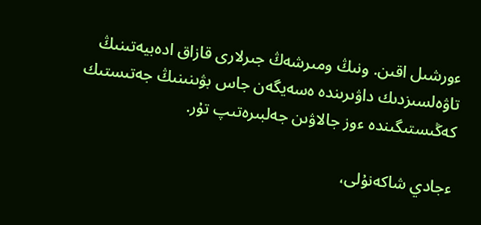ءورشىل اقىن. ونىڭ ومىرشەڭ جىرلارى قازاق ادەبيەتىنىڭ تاۋەلسىزدىك داۋىرىندە ەسەيگەن جاس بۋىنىنىڭ جەتىستىك كەڭىستىگىندە ءوز جالاۋىن جەلبىرەتىپ تۇر.

ءجادي شاكەنۇلى،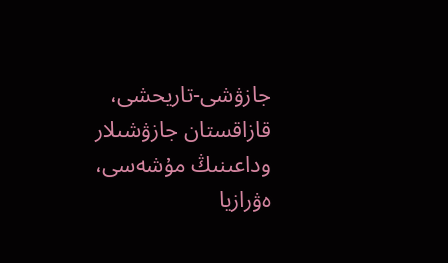جازۋشى-تاريحشى، قازاقستان جازۋشىلار وداعىنىڭ مۇشەسى، ەۋرازيا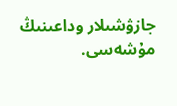جازۋشىلار وداعىنىڭ مۇشەسى.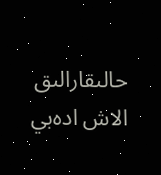حالىقارالىق الاش ادەبي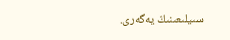سىيلىعىنىڭ يەگەرى.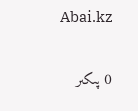Abai.kz

0 پىكىر